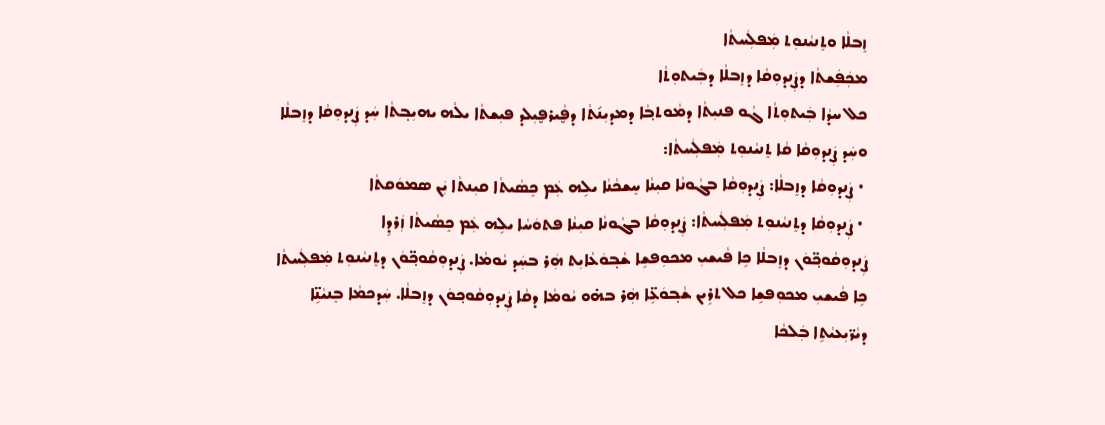ܙܸܒܠܵܐ ܘܬܸܢܝܵܢܘܼܬ ܡܲܦܠܲܚܬܵܐ
ܡܟܲܦܲܫܬܵܐ ܕܨܲܢܕܘܼܩܵܐ ܕܙܸܒܠܵܐ ܕܒܲܝܬܘܼܬܵܐ
ܟܠ ܚܕܵܐ ܒܲܝܬܘܼܬܵܐ ܓܵܘ ܦܢܝܼܬܵܐ ܕܡܵܘܬܒ݂ܵܐ ܕܡܕܝܼܢ݇ܬܵܐ ܕܦ̮ܵܝܪܦ̮ܝܼܠܕ ܦܝܼܫܬܵܐ ܝܠܵܗ ܝܗܝܼܒ݂ܬܵܐ ܚܲܕ ܨܲܢܕܘܼܩܵܐ ܕܙܸܒܠܵܐ ܘܚܲܕ ܨܲܢܕܘܼܩܵܐ ܩܵܐ ܬܸܢܝܵܢܘܼܬ ܡܲܦܠܲܚܬܵܐ:
 • ܨܲܢܕܘܼܩܵܐ ܕܙܸܒܠܵܐ: ܨܲܢܕܘܼܩܵܐ ܒܓܵܘܢܵܐ ܩܝܼܢܵܐ ܚܸܫܟܵܢܵܐ ܝܠܹܗ ܥܲܡ ܟܸܣܵܝܬܵܐ ܩܝܼܢܬܵܐ ܝܲܢ ܣܡܘܿܩܬܵܐ
 • ܨܲܢܕܘܼܩܵܐ ܕܬܸܢܝܵܢܘܼܬ ܡܲܦܠܲܚܬܵܐ: ܨܲܢܕܘܼܩܵܐ ܒܓܵܘܢܵܐ ܩܝܼܢܵܐ ܦܬܘܿܚܵܐ ܝܠܹܗ ܥܲܡ ܟܸܣܵܝܬܵܐ ܙܲܪܕܹܐ
ܨܲܢܕܘܼܩܵܘܟ݂̈ܘܿܢ ܕܙܸܒܠܵܐ ܟܹܐ ܦܵܝܫܝܼ ܡܟܘܼܦܫܹܐ ܫܵܒ݂ܘܿܥܵܐܝܼܬ ܗܲܪ ܒܚܲܕ ܝܵܘܡܵܐ. ܨܲܢܕܘܼܩܵܘܟ݂̈ܘܿܢ ܕܬܸܢܝܵܢܘܼܬ ܡܲܦܠܲܚܬܵܐ ܟܹܐ ܦܵܝܫܝܼ ܡܟܘܼܦܫܹܐ ܟܠ ܬܪܹܝܢ ܫܵܒ݂ܘܿܥܹ̈ܐ ܗܲܪ ܒܗ̇ܘ ܝܵܘܡܵܐ ܕܩܵܐ ܨܲܢܕܘܼܩܵܘܟ݂ܘܿܢ ܕܙܸܒܠܵܐ. ܚܲܕܟܡܵܐ ܒܸܢܝܵܢܹ̈ܐ ܕܝܵܪ̈ܝܼܥܝܵܬܹܐ ܒܲܠܟܵܐ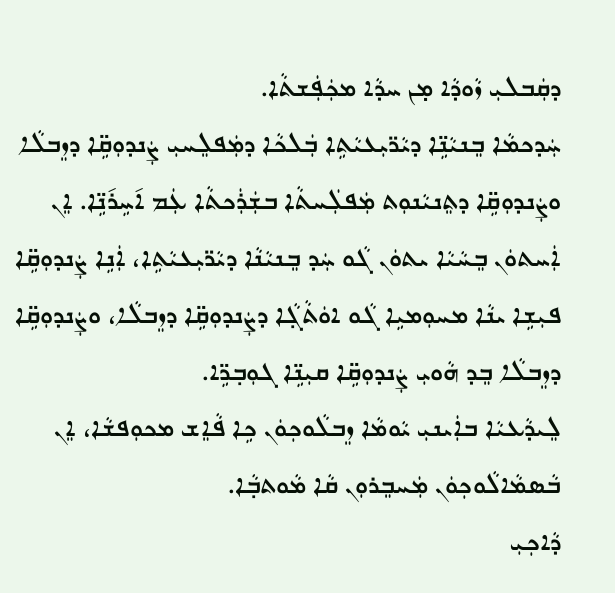ܕܩܲܒܠܝܼ ܙܵܘܕܵܐ ܡ̣ܢ ܚܕܵܐ ܡܟܲܦܲܫܬܵܐ.
ܚܲܕܟܡܵܐ ܒܸܢܝܵܢܹ̈ܐ ܕܝܵܪ̈ܝܼܥܝܵܬܹܐ ܒܲܠܟܵܐ ܕܡܲܦܠܸܚܝܼ ܨܲܢܕܘܼܩܹ̈ܐ ܕܙܸܒܠܵܐ ܘܨܲܢܕܘܼܩܹ̈ܐ ܕܬܸܢܝܵܢܘܼܬ ܡܲܦܠܲܚܬܵܐ ܒܫܲܪܲܟܬܵܐ ܥܲܡ ܐ݇ܚܹܪ݇ܢܹ̈ܐ. ܐܸܢ ܐܲܚܬܘܿܢ ܒܸܚܵܝܵܐ ܝܬܘܿܢ ܓܵܘ ܚܲܕ ܒܸܢܝܵܢܵܐ ܕܝܵܪ̈ܝܼܥܝܵܬܹܐ، ܐܲܢܹܐ ܨܲܢܕܘܼܩܹ̈ܐ ܦܝܼܫܹܐ ܝܢܵܐ ܡܚܘܼܡܝܹܐ ܓܵܘ ܐܘܿܬܵܓ݂ܵܐ ܕܨܲܢܕܘܼܩܹ̈ܐ ܕܙܸܒܠܵܐ، ܘܨܲܢܕܘܼܩܹ̈ܐ ܕܙܸܒܠܵܐ ܒܸܕ ܗܵܘܝܼ ܨܲܢܕܘܼܩܹ̈ܐ ܩܝܼܢܹ̈ܐ ܓܘܼܒ݂ܪܹ̈ܐ.
ܠܸܝܕܵܥܝܵܐ ܒܐܲܝܢܝܼ ܝܵܘܡܵܐ ܙܸܒܠܵܘܟ݂ܘܿܢ ܟܹܐ ܦܵܐܸܫ ܡܟܘܼܦܫܵܐ، ܐܸܢ ܒܵܣܡܵܐܠܵܘܟ݂ܘܿܢ ܡܲܚܒܸܪܘܼܢ ܩܵܐ ܡܵܘܬܒ݂ܵܐ.
ܕܵܐܟ݂ܝܼ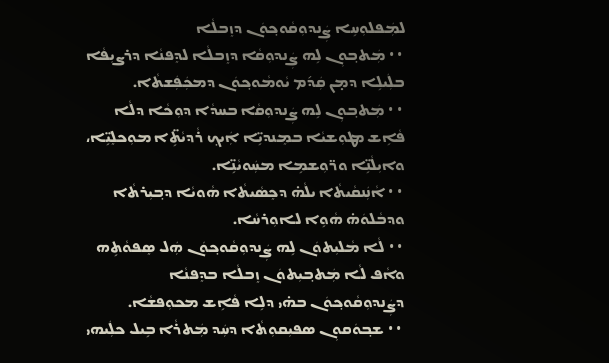ܠܡܲܦܠܘܼܚܹܐ ܨܲܢܕܘܼܩܵܘܟ݂ܘܿܢ ܕܙܸܒܠܵܐ
 • • ܡܲܬܒ݂ܘܼܢ ܠܹܗ ܨܲܢܕܘܼܩܵܐ ܕܙܸܒܠܵܐ ܠܕܸܦܢܵܐ ܕܪܨܝܼܦܵܐ ܒܠܲܝܠܹܐ ܕܡ̣ܢ ܩܲܕ݇ܡ ܝܵܘܡܵܘܟ݂ܘܿܢ ܕܡܟܲܦܲܫܬܵܐ.
 • • ܡܲܬܒ݂ܘܼܢ ܠܹܗ ܨܲܢܕܘܼܩܵܐ ܒܚܕܵܐ ܕܘܼܟܵܐ ܕܠܵܐ ܦܵܐܹܫ ܡܛܘܼܫܝܵܐ ܒܡܸܢܕܝܹ̈ܐ ܐܲܝܟ݂ ܪܵܕܝܵܬܹ̈ܐ ܡܘܼܟܠܸܝܹ̈ܐ، ܘܐܝܼܠܵܢܹ̈ܐ ܘܪ̈ܘܼܫܡܹܐ ܡܚܲܘܝܵܢܹ̈ܐ.
 • • ܐܵܢܲܢܩܵܝܬܵܐ ܝܠܵܗ̇ ܕܟܸܣܵܝܬܵܐ ܗܵܘܝܵܐ ܕܒ݂ܝܼܪܬܵܐ ܘܕܒܵܠܘܿܗ̇ ܗܵܘܹܐ ܠܐܘܼܪܚܵܐ.
 • • ܠܵܐ ܡܵܠܝܼܬܘܿܢ ܠܹܗ ܨܲܢܕܘܼܩܵܘܟ݂ܘܿܢ ܗܲܠ ܣܸܦܘܵܬܹܗ ܘܐܵܦ ܠܵܐ ܡܲܬܒ݂ܝܼܬܘܿܢ ܙܸܒܠܵܐ ܒܕܸܦܢܵܐ ܕܨܲܢܕܘܼܩܵܘܟ݂ܘܿܢ ܒܗ̇ܝ ܕܠܹܐ ܦܵܐܹܫ ܡܟܘܼܦܫܵܐ.
 • • ܫܒ݂ܘܿܩܘܼܢ ܣܦܝܼܩܘܼܬܵܐ ܕܚܲܕ ܡܲܬܪܵܐ ܒܹܝܠ ܟܠܲܝܗܝ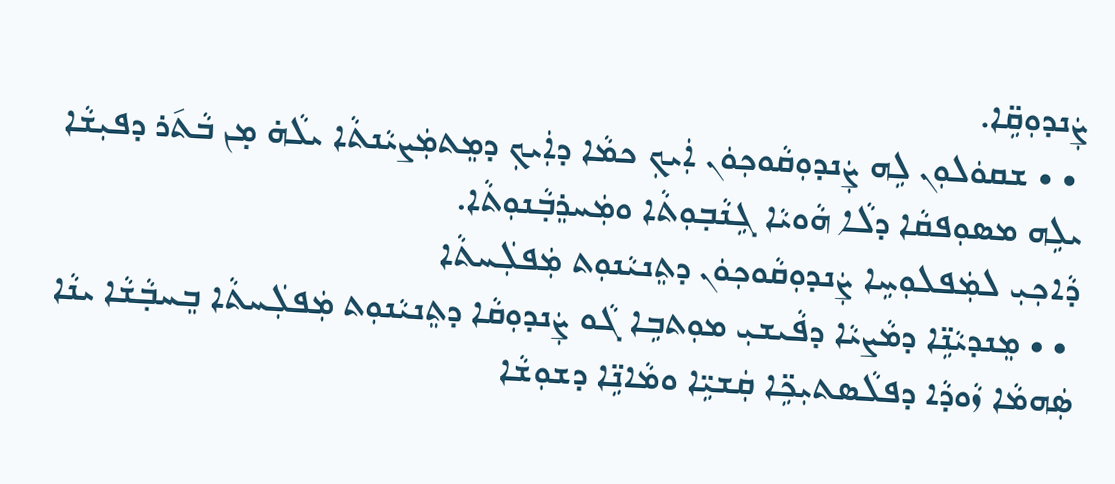ܨܲܢܕܘܼܩܹ̈ܐ.
 • • ܫܩܘܿܠܘܼܢ ܠܹܗ ܨܲܢܕܘܼܩܵܘܟ݂ܘܿܢ ܐܲܝܟ݂ ܟܡܵܐ ܕܐܲܝܟ݂ ܕܡܸܬܡܲܨܝܵܢܬܵܐ ܝܠܵܗ̇ ܡ̣ܢ ܒܵܬ݇ܪ ܕܦܝܼܫܵܐ ܝܠܹܗ ܡܣܘܼܦܩܵܐ ܕܠܵܐ ܗܵܘܝܵܐ ܓܹܢܵܒ݂ܘܼܬܵܐ ܘܡܲܚܪܸܒ݂ܵܢܘܼܬܵܐ.
ܕܵܐܟ݂ܝܼ ܠܡܲܦܠܘܼܚܹܐ ܨܲܢܕܘܼܩܵܘܟ݂ܘܿܢ ܕܬܸܢܝܵܢܘܼܬ ܡܲܦܠܲܚܬܵܐ
 • • ܡܸܢܕܝܵܢܹ̈ܐ ܕܡܵܨܝܵܐ ܕܦܵܝܫܝܼ ܡܘܼܬܒܹܐ ܓܵܘ ܨܲܢܕܘܼܩܵܐ ܕܬܸܢܝܵܢܘܼܬ ܡܲܦܠܲܚܬܵܐ ܒܸܚܒ݂ܵܫܵܐ ܝܢܵܐ ܣܲܗܡܵܐ ܙܵܘܕܵܐ ܕܦܠܵܣܬܝܼܟܹ̈ܐ ܩܲܫܝܹ̈ܐ ܘܡܵܐܢܹ̈ܐ ܕܫܘܼܫܵܐ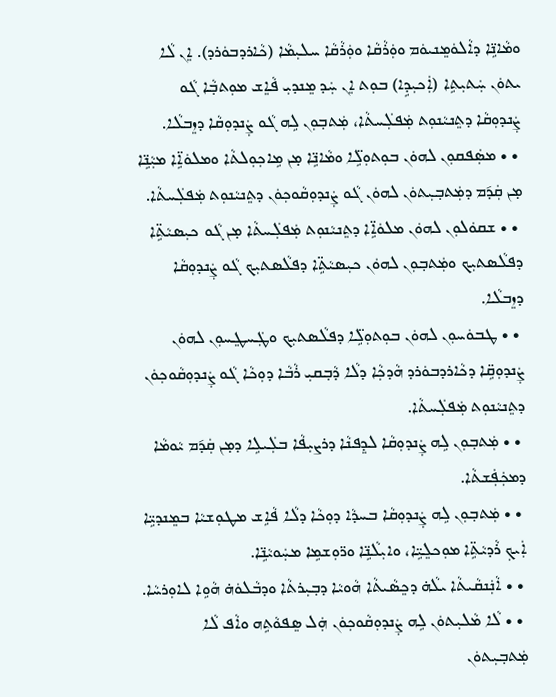ܘܡܵܐܢܹ̈ܐ ܕܐܵܠܘܿܡܸܢܝܘܿܡ ܘܘܲܪܵܩܵܐ ܘܘܲܪܵܩܵܐ ܚܠܝܼܡܵܐ (ܟܵܐܪܕܒܘܿܪܕ). ܐܸܢ ܠܵܐ ܝܬܘܿܢ ܚܲܬܝܼܬܹܐ (ܐܲܟܝܼܕܹܐ) ܒܘܼܬ ܐܸܢ ܚܲܕ ܡܸܢܕܝܼ ܦܵܐܸܫ ܡܘܼܬܒ݂ܵܐ ܓܵܘ ܨܲܢܕܘܼܩܵܐ ܕܬܸܢܝܵܢܘܼܬ ܡܲܦܠܲܚܬܵܐ، ܡܲܬܒ݂ܘܼܢ ܠܹܗ ܓܵܘ ܨܲܢܕܘܼܩܵܐ ܕܙܸܒܠܵܐ.
 • • ܡܣܲܦܩܘܼܢ ܠܗܘܿܢ ܒܘܼܬܘܼܠܹ̈ܐ ܘܡܵܐܢܹ̈ܐ ܡ̣ܢ ܡܹܐܟ݂ܘܼܠܬܵܐ ܘܡܠܘܿܐܹ̈ܐ ܡܝܼܵܢܹ̈ܐ ܡ̣ܢ ܩܲܕ݇ܡ ܕܡܲܬܒ݂ܝܼܬܘܿܢ ܠܗܘܿܢ ܓܵܘ ܨܲܢܕܘܼܩܵܘܟ݂ܘܿܢ ܕܬܸܢܝܵܢܘܼܬ ܡܲܦܠܲܚܬܵܐ.
 • • ܫܩܘܿܠܘܼܢ ܠܗܘܿܢ ܡܠܘܿܐܹ̈ܐ ܕܬܸܢܝܵܢܘܼܬ ܡܲܦܠܲܚܬܵܐ ܡ̣ܢ ܓܵܘ ܟܝܼܣܝܵܬܹ̈ܐ ܕܦܠܵܣܬܝܼܟ ܘܡܲܬܒ݂ܘܼܢ ܠܗܘܿܢ ܟܝܼܣܝܵܬܹ̈ܐ ܕܦܠܵܣܬܝܼܟ ܓܵܘ ܨܲܢܕܘܼܩܵܐ ܕܙܸܒܠܵܐ.
 • • ܛܒܘܿܚܘܼܢ ܠܗܘܿܢ ܒܘܼܬܘܼܠܹ̈ܐ ܕܦܠܵܣܬܝܼܟ ܘܛܲܚܛܸܚܘܼܢ ܠܗܘܿܢ ܨܲܢܕܘܼܩܹ̈ܐ ܕܟܵܐܪܕܒܘܿܪܕ ܗܵܕܟ݂ܵܐ ܕܠܵܐ ܕܵܒ݂ܩܝܼ ܪܵܒܵܐ ܕܘܼܟܵܐ ܓܵܘ ܨܲܢܕܘܼܩܵܘܟ݂ܘܿܢ ܕܬܸܢܝܵܢܘܼܬ ܡܲܦܠܲܚܬܵܐ.
 • • ܡܲܬܒ݂ܘܼܢ ܠܹܗ ܨܲܢܕܘܼܩܵܐ ܠܕܸܦܢܵܐ ܕܪܨܝܼܦܵܐ ܒܠܲܝܠܹܐ ܕܡ̣ܢ ܩܲܕ݇ܡ ܝܵܘܡܵܐ ܕܡܟܲܦܲܫܬܵܐ.
 • • ܡܲܬܒ݂ܘܼܢ ܠܹܗ ܨܲܢܕܘܼܩܵܐ ܒܚܕܵܐ ܕܘܼܟܵܐ ܕܠܵܐ ܦܵܐܹܫ ܡܛܘܼܫܝܵܐ ܒܡܸܢܕܝܹ̈ܐ ܐܲܝܟ݂ ܪܵܕܝܵܬܹ̈ܐ ܡܘܼܟܠܸܝܹ̈ܐ، ܘܐܝܼܠܵܢܹ̈ܐ ܘܪ̈ܘܼܫܡܹܐ ܡܚܲܘܝܵܢܹ̈ܐ.
 • • ܐܵܢܲܢܩܵܝܬܵܐ ܝܠܵܗ̇ ܕܟܸܣܵܝܬܵܐ ܗܵܘܝܵܐ ܕܒ݂ܝܼܪܬܵܐ ܘܕܒܵܠܘܿܗ̇ ܗܵܘܹܐ ܠܐܘܼܪܚܵܐ.
 • • ܠܵܐ ܡܵܠܝܼܬܘܿܢ ܠܹܗ ܨܲܢܕܘܼܩܵܘܟ݂ܘܿܢ ܗܲܠ ܣܸܦܘܵܬܹܗ ܘܐܵܦ ܠܵܐ ܡܲܬܒ݂ܝܼܬܘܿܢ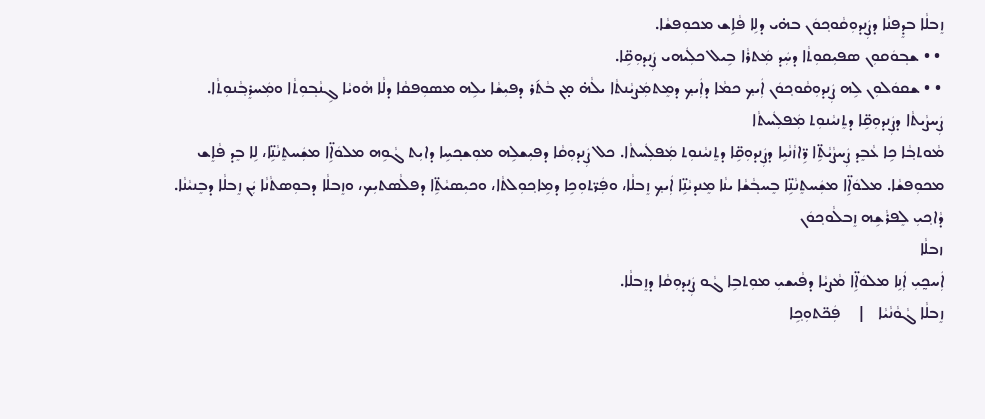ܙܸܒܠܵܐ ܒܕܸܦܢܵܐ ܕܨܲܢܕܘܼܩܵܘܟ݂ܘܿܢ ܒܗ̇ܝ ܕܠܹܐ ܦܵܐܹܫ ܡܟܘܼܦܫܵܐ.
 • • ܫܒ݂ܘܿܩܘܼܢ ܣܦܝܼܩܘܼܬܵܐ ܕܚܲܕ ܡܲܬܪܵܐ ܒܹܝܠ ܟܠܲܝܗܝ ܨܲܢܕܘܼܩܹ̈ܐ.
 • • ܫܩܘܿܠܘܼܢ ܠܹܗ ܨܲܢܕܘܼܩܵܘܟ݂ܘܿܢ ܐܲܝܟ݂ ܟܡܵܐ ܕܐܲܝܟ݂ ܕܡܸܬܡܲܨܝܵܢܬܵܐ ܝܠܵܗ̇ ܡ̣ܢ ܒܵܬ݇ܪ ܕܦܝܼܫܵܐ ܝܠܹܗ ܡܣܘܼܦܩܵܐ ܕܠܵܐ ܗܵܘܝܵܐ ܓܹܢܵܒ݂ܘܼܬܵܐ ܘܡܲܚܪܸܒ݂ܵܢܘܼܬܵܐ.
ܨܲܚܨܵܝܬܵܐ ܕܨܲܢܕܘܼܩܹ̈ܐ ܕܬܸܢܝܵܢܘܼܬ ܡܲܦܠܲܚܬܵܐ
ܡܵܘܬܒ݂ܵܐ ܟܹܐ ܥܵܒܸܕ ܨܲܚܨܵܝܵܬܹ̈ܐ ܪܹ̈ܐܙܵܢܵܝܹܐ ܕܨܲܢܕܘܼܩܹ̈ܐ ܕܬܸܢܝܵܢܘܼܬ ܡܲܦܠܲܚܬܵܐ. ܟܠ ܨܲܢܕܘܼܩܵܐ ܕܦܝܼܫܠܹܗ ܡܘܼܫܟ݂ܚܹܐ ܕܐܝܼܬ ܓܵܘܹܗ ܡܠܘܿܐܹ̈ܐ ܡܫܲܚܬܸܢܵܢܹ̈ܐ، ܠܹܐ ܒܸܕ ܦܵܐܸܫ ܡܟܘܼܦܫܵܐ. ܡܠܘܿܐܹ̈ܐ ܡܫܲܚܬܸܢܵܢܹ̈ܐ ܒܸܚܒ݂ܵܫܵܐ ܝܢܵܐ ܡܸܢܕܝܵܢܹ̈ܐ ܐܲܝܟ݂ ܙܸܒܠܵܐ، ܘܦܲܪ̈ܬܘܼܟܹܐ ܕܡܹܐܟ݂ܘܼܠܬܵܐ، ܘܟܝܼܣܝܵܬܹ̈ܐ ܕܦܠܵܣܬܝܼܟ، ܘܙܸܒܠܵܐ ܕܒܘܼܣܬܵܢܵܐ ܝܲܢ ܙܸܒܠܵܐ ܕܒܸܢܝܵܢܵܐ.
ܕܵܐܟ݂ܝܼ ܠܸܦܪܵܫܹܗ ܙܸܒܠܵܘܟ݂ܘܿܢ
ܙܒܠܵܐ
ܐܲܚܟ̰ܝܼ ܐܲܢܹܐ ܡܠܘܿܐܹ̈ܐ ܡܵܨܝܵܐ ܕܦܵܝܫܝܼ ܡܘܼܬܒܹܐ ܓܵܘ ܨܲܢܕܘܼܩܵܐ ܕܙܸܒܠܵܐ.
ܙܸܒܠܵܐ ܓܵܘܵܢܵܝܵܐ   |    ܦܲܟ̈ܬܘܼܟ݂ܹܐ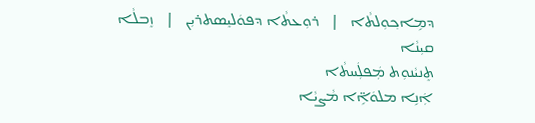ܕܡܹܐܟ݂ܘܼܠܬܵܐ   |   ܪܘܼܥܬܵܐ ܕܦܘܿܠܝܸܣܬܪܝܼܢ   |   ܙܸܒܠܵܐ ܩܝܼܢܵܐ
ܬܸܢܝܵܢܘܼܬ ܡܲܦܠܲܚܬܵܐ
ܐܲܢܹܐ ܡܠܘܿܐܹ̈ܐ ܡܵܨܝܵܐ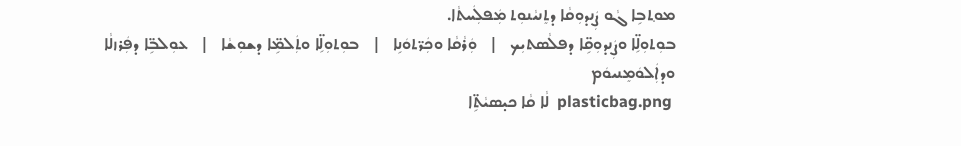ܡܘ݂ܬܒܹܐ ܓܵܘ ܨܲܢܕܘܼܩܵܐ ܕܬܸܢܝܵܢܘܼܬ ܡܲܦܠܲܚܬܵܐ.
ܒܘܼܬܘܼܠܹ̈ܐ ܘܨܲܢܕܘܼܩܹ̈ܐ ܕܦܠܵܣܬܝܼܟ   |   ܘܲܪܵܩܵܐ ܘܟܲܪ̈ܬܘܿܢܹܐ   |   ܒܘܼܬܘܼܠܹ̈ܐ ܘܬܲܠܡܹ̈ܐ ܕܫܘܼܫܵܐ   |   ܥܘܼܠܒܹ̈ܐ ܕܦܲܪܙܠܵܐ ܘܕܐܲܠܘܿܡܸܢܝܘܿܡ
 plasticbag.png  ܠܵܐ ܩܵܐ ܟܝ̣ܣܝܵܬܹ̈ܐ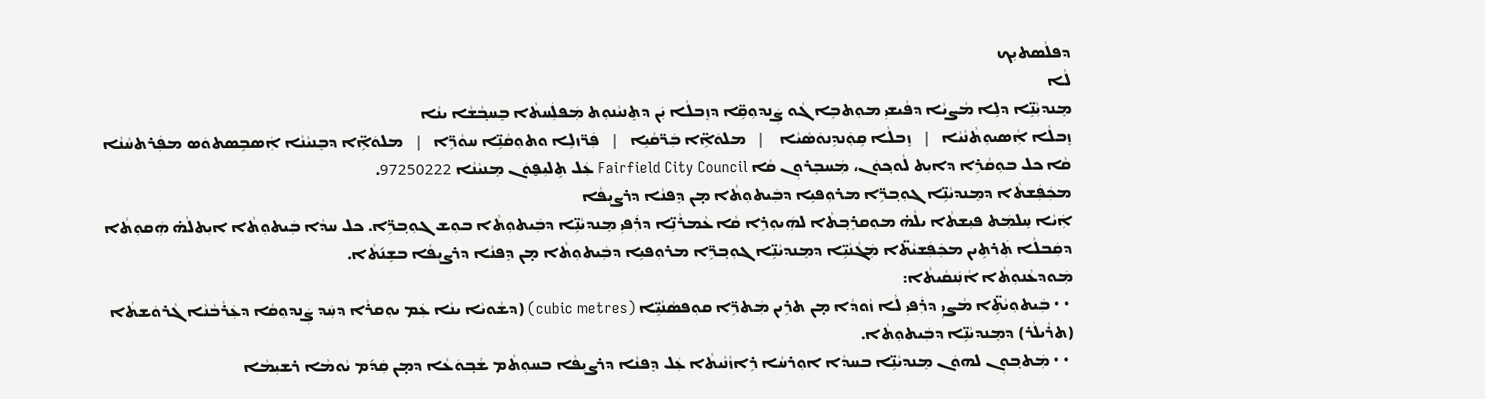ܕܦܠܵܣܬܝܼܟ
ܠܵܐ
ܡܸܢܕܝܼܵܢܹ̈ܐ ܕܠܹܐ ܡܵܨܝܵܐ ܕܦܵܝܫܝܼ ܡܘܼܬܒܹܐ ܓܵܘ ܨܲܢܕܘܼܩܹ̈ܐ ܕܙܸܒܠܵܐ ܝܲܢ ܕܬܸܢܝܵܢܘܼܬ ܡܲܦܠܲܚܬܵܐ ܒܸܚܒ݂ܵܫܵܐ ܝܢܵܐ
ܙܸܒܠܵܐ ܐܼܵܣܝܘܼܬܵܢܵܝܵܐ   |   ܙܸܒܠܵܐ ܩܹܘܲܢܕܹܢܘܿܣܵܝܵܐ    |   ܡܠܘܿܐܹ̈ܐ ܒܲܪ̈ܩܵܝܹܐ   |   ܦܲܪ̈ܙܠܹܐ ܘܬܘܼܩܵܢܹ̈ܐ ܚܘܵܪܹ̈ܐ   |   ܡܠܘܿܐܹ̈ܐ ܕܒܸܢܝܵܢܵܐ ܐܲܣܒܹܣܬܘܿܣ ܡܦܲܪܬܚܵܢܵܐ
ܩܵܐ ܟܠ ܒܘܼܩܵܪܹܐ ܕܐܝܼܬ ܠܵܘܟ݂ܘܿܢ، ܡܲܚܒܸܪܘܼܢ ܩܵܐ Fairfield City Council ܥܲܠ ܬܹܠܝܼܦ̮ܘܿܢ ܡܸܢܝܵܢܵܐ 97250222.
ܡܟܲܦܲܫܬܵܐ ܕܡܸܢܕܝܵܢܹ̈ܐ ܓܘܼܒ݂ܪܹ̈ܐ ܡܪܘܼܦܝܹܐ ܕܒܲܝܬܘܼܬܵܐ ܡ̣ܢ ܕܸܦܢܵܐ ܕܪܨܝܼܦܵܐ
ܐܲܝܵܐ ܚܸܠܡܲܬ ܦܝܼܫܬܵܐ ܝܠܵܗ̇ ܡܘܼܩܪܸܒ݂ܬܵܐ ܠܗܲܝܘܼܪܹܐ ܩܵܐ ܥܵܡܪܵܢܹ̈ܐ ܕܪܲܦܝܼ ܡܸܢܕܝܵܢܹ̈ܐ ܕܒܲܝܬܘܼܬܵܐ ܒܘܼܫ ܓܘܼܒ݂ܪܹ̈ܐ. ܟܠ ܚܕܵܐ ܒܲܝܬܘܼܬܵܐ ܐܝܼܬܠܵܗ̇ ܗܲܩܘܼܬܵܐ ܕܩܲܒܠܵܐ ܬܲܪܬܹܝܢ ܡܟܲܦܲܫܝܵܬ̈ܐ ܡܲܓܵܢܵܝܹ̈ܐ ܕܡܸܢܕܝܵܢܹ̈ܐ ܓܘܼܒ݂ܪܹ̈ܐ ܡܪܘܼܦܝܹܐ ܕܒܲܝܬܘܼܬܵܐ ܡ̣ܢ ܕܸܦܢܵܐ ܕܪܨܝܼܦܵܐ ܒܫܹܢ݇ܬܵܐ.
ܡܲܘܕܥܵܢܘܼܬܵܐ ܐܵܢܲܢܩܵܝܬܵܐ:
 • • ܒܲܝܬܘܼܝܵܬܹ̈ܐ ܡܵܨܝܼ ܕܪܲܦܝܼ ܠܵܐ ܙܵܘܕܵܐ ܡ̣ܢ ܬܪܹܝܢ ܡܲܬܪܹ̈ܐ ܩܘܼܦܣܵܢܵܝܹ̈ܐ (cubic metres) (ܕܫܵܘܝܵܐ ܝܢܵܐ ܥܲܡ ܝܘܼܩܪܵܐ ܕܚܲܕ ܨܲܢܕܘܼܩܵܐ ܕܥܲܪܵܒܵܢܵܐ ܓܵܪܘܿܫܬܵܐ (ܬܪܵܝܠܵܪ) ܕܡܸܢܕܝܵܢܹ̈ܐ ܕܒܲܝܬܘܼܬܵܐ.
 • • ܡܲܬܒ݂ܘܼܢ ܠܗܘܿܢ ܡܸܢܕܝܵܢܹ̈ܐ ܒܚܕܵܐ ܐܘܼܪܚܵܐ ܪܹܐܙܵܢܵܝܬܵܐ ܥܲܠ ܕܸܦܢܵܐ ܕܪܨܝܼܦܵܐ ܒܚܘܼܬܵܡ ܫܵܒ݂ܘܿܥܵܐ ܕܡ̣ܢ ܩܲܕ݇ܡ ܝܵܘܡܵܐ ܪܫܝܼܡܵܐ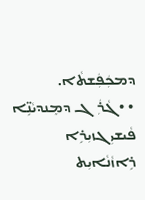ܕܡܟܲܦܲܫܬܵܐ.
 • • ܓܵܪܲܓ ܕܡܸܢܕܝܵܢܹ̈ܐ ܦܵܝܫܝܼ ܓܙܝܼܪܹܐ ܪܹܐܙܵܢܵܐܝܼܬ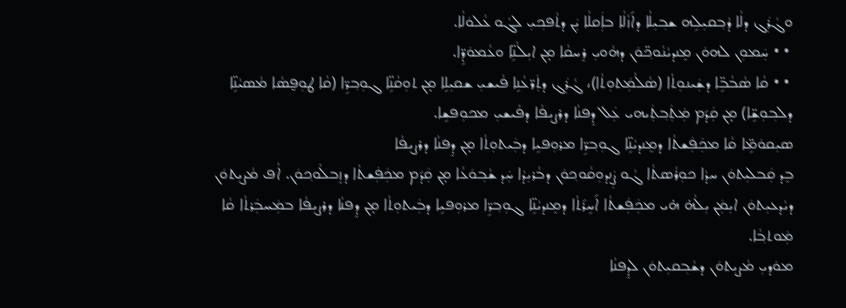ܘܓܵܪܲܓ ܕܠܵܐ ܕܵܒ݂ܩܝܼܠܹܗ ܫܒ݂ܝܼܠܵܐ ܕܐ݇ܙܵܠܵܐ ܒܐܲܩܠܵܐ ܝܲܢ ܕܬܵܦܟ݂ܝܼ ܠܓܵܘ ܥܵܠܘܿܠܵܐ.
 • • ܚܲܡܘܼܢ ܠܗܘܿܢ ܡܸܢܕܝܵܢܵܘܟ݂̈ܘܿܢ ܕܗܵܘܝܼ ܪܸܚܩܵܐ ܡ̣ܢ ܐܝܼܠܵܢܹ̈ܐ ܘܥܵܡܘܿܕܹ̈ܐ.
 • • ܩܵܐ ܣܵܒܵܒܹ̈ܐ ܕܫܲܝܢܘܼܬܵܐ (ܣܵܠܵܡܲܬܘܼܬܵܐ)، ܓܵܪܲܓ ܕܬܲܪ̈ܥܵܢܹܐ ܦܵܝܫܝܼ ܫܩܝܼܠܹܐ ܡ̣ܢ ܬܘܼܩܵܢܹ̈ܐ ܓܘܼܒ݂ܪܹ̈ܐ (ܩܵܐ ܛܘܼܦ̮ܣܵܐ ܡܵܣܝܵܢܹ̈ܐ ܕܠܒ݂ܘܼܫܹ̈ܐ) ܡ̣ܢ ܩܲܕ݇ܡ ܡܲܬܲܒ݂ܬܲܝܗܝ ܥܲܠ ܕܸܦܢܵܐ ܕܪܨܝܼܦܵܐ ܕܦܵܝܫܝܼ ܡܟܘܼܦܫܹܐ.
ܣܝܼܩܘܿܡܹ̈ܐ ܩܵܐ ܡܟܲܦܲܫܬܵܐ ܕܡܸܢܕܝܵܢܹ̈ܐ ܓܘܼܒ݂ܪܹ̈ܐ ܡܪܘܼܦܝܹܐ ܕܒܲܝܬܘܼܬܵܐ ܡ̣ܢ ܕܸܦܢܵܐ ܕܪܨܝܼܦܵܐ
ܒܸܕ ܩܲܒܠܝܼܬܘܿܢ ܚܕܵܐ ܟܘܼܪܵܣܬܵܐ ܓܵܘ ܨܲܢܕܘܼܩܵܘܟ݂ܘܿܢ ܕܒܵܪܝܼܕܵܐ ܚܲܕ ܫܵܒ݂ܘܿܥܵܐ ܡ̣ܢ ܩܲܕ݇ܡ ܡܟܲܦܲܫܬܵܐ ܕܙܸܒܠܵܘܟ݂ܘܿܢ. ܐܵܦ ܡܵܨܝܼܬܘܿܢ ܕܝܵܕܥܝܼܬܘܿܢ ܐܝܼܡܲܢ ܝܼܠܵܗ̇ ܗ̇ܝ ܡܟܲܦܲܫܬܵܐ ܐ݇ܚܹܪ݇ܬܵܐ ܕܡܸܢܕܝܵܢܹ̈ܐ ܓܘܼܒ݂ܪܹ̈ܐ ܡܪܘܼܦܝܹܐ ܕܒܲܝܬܘܼܬܵܐ ܡ̣ܢ ܕܸܦܢܵܐ ܕܪܨܝܼܦܵܐ ܒܡܲܚܒܲܪܬܵܐ ܩܵܐ ܡܲܘܬܒ݂ܵܐ.
ܡܘܿܕܝܼ ܡܵܨܝܼܬܘܿܢ ܕܫܵܒ݂ܩܝܼܬܘܿܢ ܠܕܸܦܢܵܐ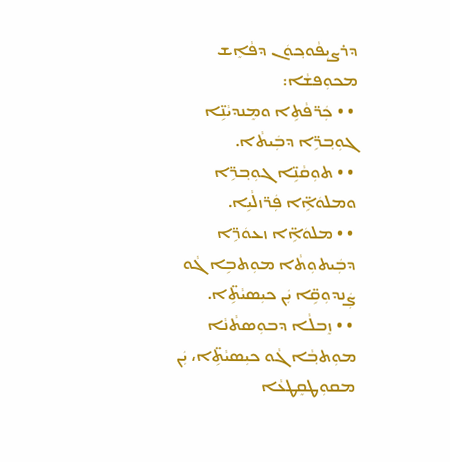ܕܪܨܝܼܦܵܘܟ݂ܘܿܢ ܕܦܵܐܸܫ ܡܟܘܼܦܫܵܐ:
 • • ܟܲܪ̈ܦܵܬܹܐ ܘܡܸܢܕܝܵܢܹ̈ܐ ܓܘܼܒ݂ܪܹ̈ܐ ܕܒܲܝܬܵܐ.
 • • ܬܘܼܩܵܢܹ̈ܐ ܓܘܼܒ݂ܪܹ̈ܐ ܘܡܠܘܿܐܹ̈ܐ ܦܲܪ̈ܙܠܵܝܹܐ.
 • • ܡܠܘܿܐܹ̈ܐ ܙܥܘܿܪܹ̈ܐ ܕܒܲܝܬܘܼܬܵܐ ܡܘܼܬܒܹܐ ܓܵܘ ܨܲܢܕܘܼܩܹ̈ܐ ܝܲܢ ܟܝܼܣܝܵܬܹ̈ܐ.
 • • ܙܸܒܠܵܐ ܕܒܘܼܣܬܵܢܵܐ ܡܘܼܬܒ݂ܵܐ ܓܵܘ ܟܝܼܣܝܵܬܹ̈ܐ، ܝܲܢ ܡܩܘܼܛܩܸܛܥܵܐ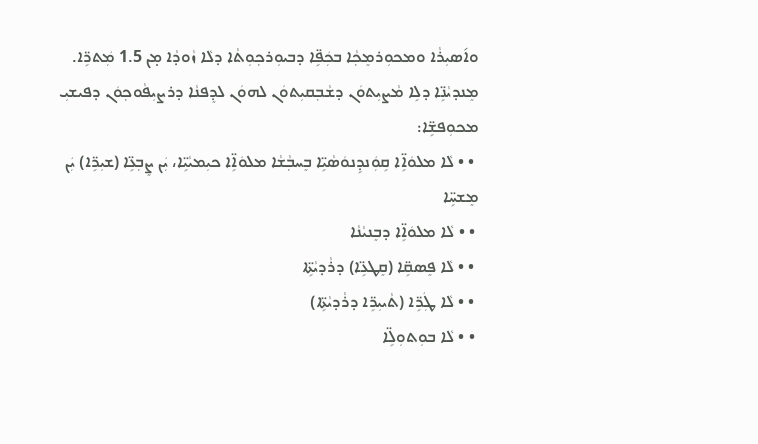ܘܐ݇ܣܝܼܪܵܐ ܘܡܟܘܼܪܡܸܟ݂ܵܐ ܒܟܲܦܹ̈ܐ ܕܒܝܘܼܪܟ݂ܘܼܬܵܐ ܕܠܵܐ ܙܵܘܕܵܐ ܡ̣ܢ 1.5 ܡܲܬܪܹ̈ܐ.
ܡܸܢܕܝܵܢܹ̈ܐ ܕܠܹܐ ܡܵܨܝܼܬܘܿܢ ܕܫܵܒ݂ܩܝܼܬܘܿܢ ܠܗܘܿܢ ܠܕܸܦܢܵܐ ܕܪܨܝܼܦܵܘܟ݂ܘܿܢ ܕܦܝܫܝܼ ܡܟܘܼܦܫܹ̈ܐ:
 • • ܠܵܐ ܡܠܘܿܐܹ̈ܐ ܩܹܘܲܢܕܹܢܘܿܣܵܝܹ̈ܐ ܒܸܚܒ݂ܵܫܵܐ ܡܠܘܿܐܹ̈ܐ ܟܝܼܡܝܵܝܹ̈ܐ، ܝܲܢ ܨܸܒ݂ܥܹ̈ܐ (ܫܝܼܪܹ̈ܐ) ܝܲܢ ܡܸܫܚܹ̈ܐ
 • • ܠܵܐ ܡܠܘܿܐܹ̈ܐ ܕܒܸܢܝܵܢܵܐ
 • • ܠܵܐ ܦܸܣܩܹ̈ܐ (ܩܸܛܥܹ̈ܐ) ܕܪܵܕܝܵܬܹ̈ܐ
 • • ܠܵܐ ܛܲܪܹ̈ܐ (ܬܵܝܝܼܪܹ̈ܐ ܕܪܵܕܝܵܬܹ̈ܐ)
 • • ܠܵܐ ܒܘܼܬܘܼܠܹ̈ܐ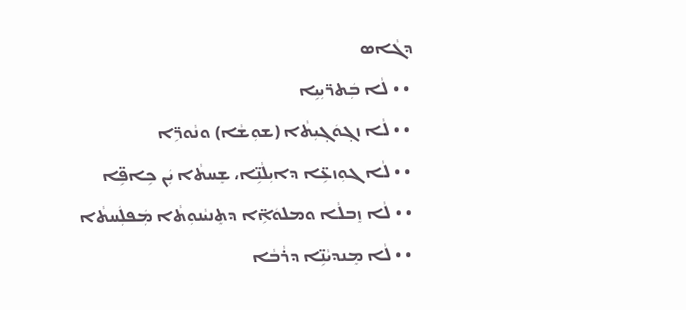ܕܓܵܐܣ
 • • ܠܵܐ ܒܲܬܪ̈ܝܼܝܹܐ
 • • ܠܵܐ ܙܓ݂ܘܿܓ݂ܝܼܬܵܐ (ܫܘܼܫܵܐ) ܘܢܵܘܪܹ̈ܐ
 • • ܠܵܐ ܓܘܼܙܥܹ̈ܐ ܕܐܝܼܠܵܢܹ̈ܐ، ܫܸܚܬܵܐ ܝܲܢ ܟܹܐܦܹ̈ܐ
 • • ܠܵܐ ܙܸܒܠܵܐ ܘܡܠܘܿܐܹ̈ܐ ܕܬܸܢܝܵܢܘܼܬܵܐ ܡܲܦܠܲܚܬܵܐ
 • • ܠܵܐ ܡܸܢܕܝܵܢܹ̈ܐ ܕܪܵܒܵܐ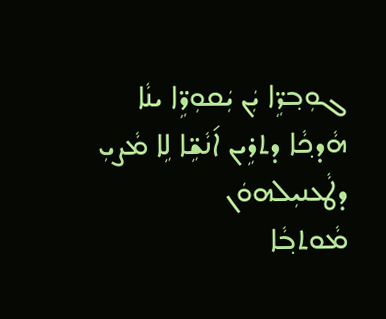ܓܘܼܒ݂ܪܹ̈ܐ ܝܲܢ ܝܲܩܘܼܪܹ̈ܐ ܝܢܵܐ ܗܵܕܟ݂ܵܐ ܕܬܪܹܝܢ ܐ݇ܢܵܫܹ̈ܐ ܠܹܐ ܡܵܨܝܼ ܕܛܵܥܢܝܼܠܗܘܿܢ
ܡܵܘܬܒ݂ܵܐ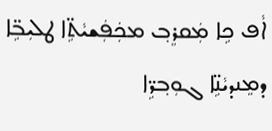ܐܵܦ ܟܹܐ ܡܲܩܪܸܒ݂ ܡܟܲܦܲܫܝܵܬܹ̈ܐ ܛܠܝܼܒܹ̈ܐ ܕܡܸܢܕܝܵܢܹ̈ܐ ܓܘܼܒ݂ܪܹ̈ܐ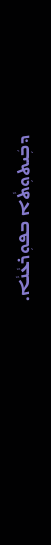ܕܒܲܝܬܘܼܬܵܐ ܒܦܘܼܪܥܵܢܵܐ.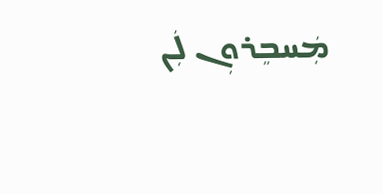ܡܲܚܒܸܪܘܼܢ ܠܲܢ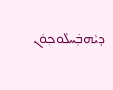ܕܝܵܗܒܲܚܠܵܘܟ݂ܘܿܢ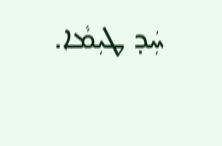ܚܲܕ ܛܝܼܡܵܐ.